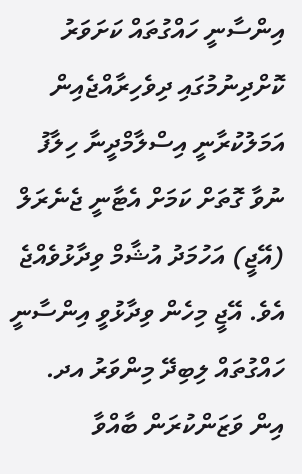އިންސާނީ ހައްގުތައް ކަށަވަރު ކޮށްދިނުމުގައި ދިވެހިރާއްޖެއިން އަމަލުކުރާނީ އިސްލާމްދީނާ ހިލާފު ނުވާ ގޮތަށް ކަމަށް އެޓާނީ ޖެނެރަލް (އޭޖީ) އަހުމަދު އުޝާމް ވިދާޅުވެއްޖެ އެވެ. އޭޖީ މިހެން ވިދާޅުވީ އިންސާނީ ހައްގުތައް ލިބިދޭ މިންވަރު އދ. އިން ވަޒަންކުރަން ބާއްވާ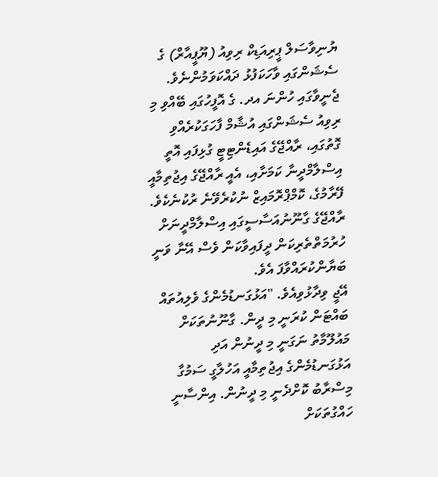ޔުނިވާސަލް ޕީރިއަޑިކް ރިވިއު (ޔޫޕީއާރް) ގެ ސެޝަންގައި ވާހަކަފުޅު ދައްކަވަމުންނެވެ.
ޖެނީވާގައި ހުންނަ އދ. ގެ އޮފީހުގައި ބޭއްވި މި ރިވިއު ސެޝަންގައި އުޝާމް ފާހަގަކުރެއްވި ގޮތުގައި، ރާއްޖޭގެ އައިޑެންޓިޓީ ގުޅިފައި އޮތީ އިސްލާމްދީނާ ކަމަށާއި، އެއީ ރާއްޖޭގެ އިޖުތިމާއީ ފޭރާމުގެ، ކޮމްޕްރޮމައިޒް ނުކުރެވޭނެ ރުކުނެކެވެ. ރާއްޖޭގެ ގާނޫނުއަސާސީގައި އިސްލާމްދީނަށް ހުރުމަތްތެރިކަން ދީފައިވާކަން ވެސް އޭނާ ވަނީ ބަޔާންކުރައްވާފަ އެވެ.
އޭޖީ ވިދާޅުވިއެވެ. "އަޅުގަނޑުމެންގެ ވެލިއުތައް ބައްޓަން ކުރަނީ މި ދީން. ގާނޫނުތަކަށް މައުލޫމާތު ނަގަނީ މި ދީނުން އަދި އަޅުގަނޑުމެންގެ އިޖުތިމާއީ އަހުލާގީ ސަމުގާ މިސްރާބު ކޮށްދެނީ މި ދީނުން. އިންސާނީ ހައްގުތަކަށް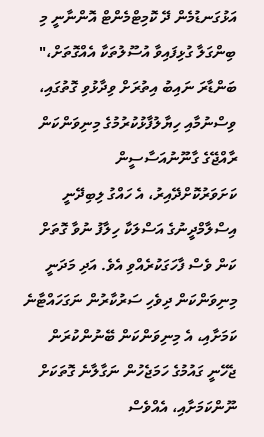އަޅުގަނޑުމެން ދޭ ކޮމިޓްމެންޓް އޮންނާނީ މި ބިންގަލާ ގުޅިފައިވާ އުސޫލުތަކާ އެއްގޮތަށް،"
ބަންޑާރަ ނައިބު އިތުރަށް ވިދާޅުވި ގޮތުގައި، ވިސްނުމާއި ހިޔާލުފާޅުކުރުމުގެ މިނިވަންކަން ރާއްޖޭގެ ގާނޫނުއަސާސީން ކަށަވަރުކޮށްދޭއިރު، އެ ހައްގު ލިބިދޭނީ އިސްލާމްދީނުގެ އަސްލަކާ ހިލާފު ނުވާ ގޮތަށް ކަން ވެސް ފާހަގަކުރެއްވި އެވެ. އަދި މަދަނީ މިނިވަންކަން ދިވެހި ސަރުކާރުން ނަގަހައްޓާނެ ކަމަށާއި، އެ މިނިވަންކަން ބޭނުންކުރަން ޖެހޭނީ ގައުމުގެ ހަމަޖެހުން ނަގާލާނެ ގޮތަކަށް ނޫންކަމަށާއި، އެއްވެސް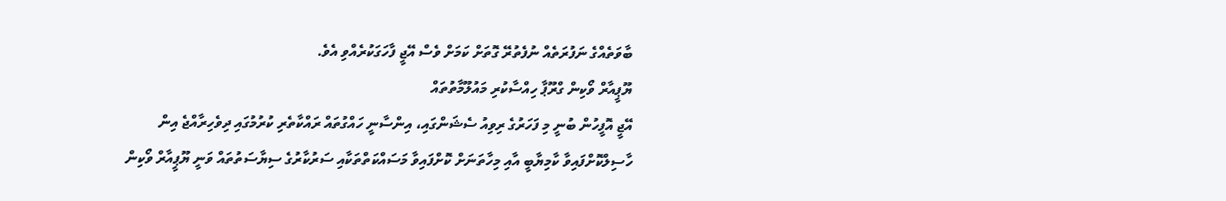ބާވަތެއްގެ ނަފުރަތެއް ނުފެތުރޭ ގޮތަށް ކަމަށް ވެސް އޭޖީ ފާހަގަކުރެއްވި އެވެ.
ޔޫޕީއާރް ވޯކިން ގްރޫޕާ ހިއްސާކުރި މައުލޫމާތުތައް
އޭޖީ އޮފީހުން ބުނީ މި ފަހަރުގެ ރިވިއު ސެޝަންގައި، އިންސާނީ ހައްގުތައް ރައްކާތެރި ކުރުމުގައި ދިވެހިރާއްޖެ އިން ހާސިލްކޮށްފައިވާ ކާމިޔާބީ އާއި މިހާތަނަށް ކޮށްފައިވާ މަސައްކަތްތަކާއި ސަރުކާރުގެ ސިޔާސަތުތައް ވަނީ ޔޫޕީއާރް ވޯކިން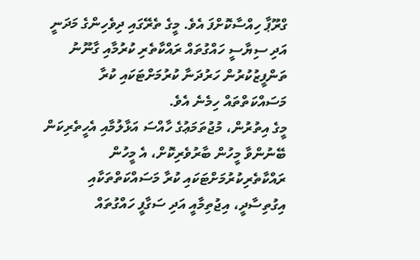ގްރޫޕާ ހިއްސާކޮށްފަ އެވެ. މީގެ ތެރޭގައި ދިވެހިންގެ މަދަނީ އަދި ސިޔާސީ ހައްގުތައް ރައްކާތެރި ކުރުމާއި ގާނޫނު ތަންފީޒުކުރުން ހަރުދަނާ ކުރުމަށްޓަކައި ކުރާ މަސައްކަތްތައް ހިމެނެ އެވެ.
މީގެ އިތުރުން، މުޖުތަމަޢުގެ ހާއްސަ އަޅާލުމާއި އެހީތެރިކަން ބޭނުންވާ މީހުން ބާރުވެރިކޮށް، އެ މީހުން ރައްކާތެރިކުރުމަށްޓަކައި ކުރާ މަސައްކަތްތަކާއި އިގުތިސާދީ، އިޖުތިމާއީ އަދި ސަގާފީ ހައްގުތައް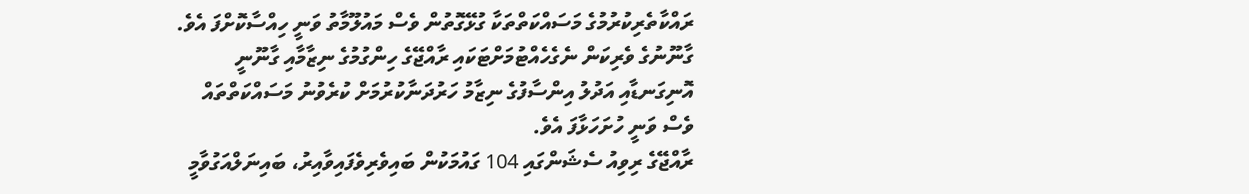ރައްކާތެރިކުރުމުގެ މަސައްކަތްތަކާ ގުޅޭގޮތުން ވެސް މައުލޫމާތު ވަނީ ހިއްސާކޮށްފަ އެވެ. ގާނޫނުގެ ވެރިކަން ނެގެހެއްޓުމަށްޓަކައި ރާއްޖޭގެ ހިންގުމުގެ ނިޒާމާއި ގާނޫނީ އޮނިގަނޑާއި އަދުލު އިންސާފުގެ ނިޒާމު ހަރުދަނާކުރުމަށް ކުރެވުނު މަސައްކަތްތައް ވެސް ވަނީ ހުށަހަޅާފަ އެވެ.
ރާއްޖޭގެ ރިވިއު ސެޝަންގައި 104 ގައުމަކުން ބައިވެރިވެފައިވާއިރު، ބައިނަލްއަގުވާމީ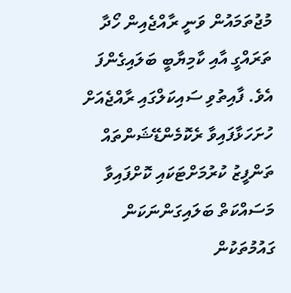މުޖުތަމައުން ވަނީ ރާއްޖެއިން ހޯދާ ތަރައްގީ އާއި ކާމިޔާބީ ބަލައިގެންފަ އެވެ. ފާއިތުވި ސައިކަލްގައި ރާއްޖެއަށް ހުށަހަޅާފައިވާ ރެކޮމެންޑޭޝަންތައް ތަންފީޒު ކުރުމަށްޓަކައި ކޮށްފައިވާ މަސައްކަތް ބަލައިގަންނަކަން ގައުމުތަކުން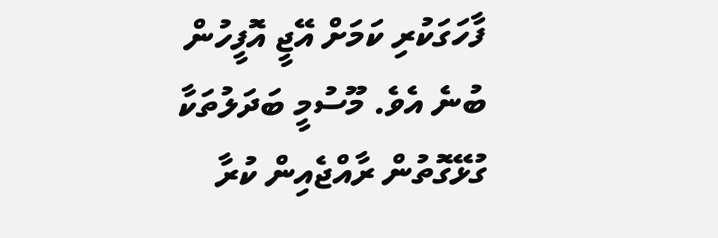ފާހަގަކުރި ކަމަށް އޭޖީ އޮފީހުން ބުނެ އެވެ. މޫސުމީ ބަދަލުތަކާ ގުޅޭގޮތުން ރާއްޖެއިން ކުރާ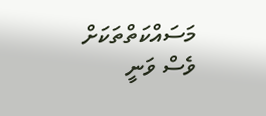މަސައްކަތްތަކަށް ވެސް ވަނީ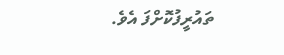ތައުރީފުކޮށްފަ އެވެ.